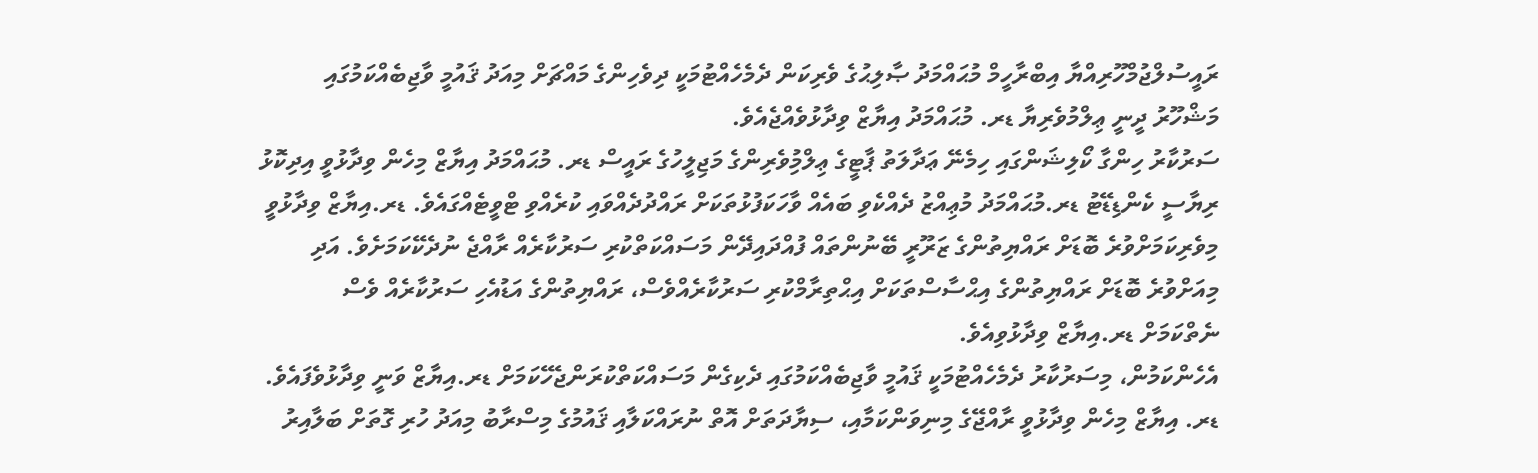ރައީސުލްޖުމްހޫރިއްޔާ އިބްރާހީމް މުޙައްމަދު ޞާލިޙުގެ ވެރިކަން ދެމެހެއްޓުމަކީ ދިވެހިންގެ މައްޗަށް މިއަދު ޤައުމީ ވާޖިބެއްކަމުގައި މަޝްހޫރު ދީނީ ޢިލްމުވެރިޔާ ޑރ. މުޙައްމަދު އިޔާޒް ވިދާޅުވެއްޖެއެވެ.
ސަރުކާރު ހިންގާ ކޯލިޝަންގައި ހިމެނޭ ޢަދާލަތު ޕާޓީގެ ޢިލްމިުވެރިންގެ މަޖިލީހުގެ ރައީސް ޑރ. މުޙައްމަދު އިޔާޒް މިހެން ވިދާޅުވީ އިދިކޮޅު ރިޔާސީ ކެންޑިޑޭޓު ޑރ.މުޙައްމަދު މުޢިއްޒު ދެއްކެވި ބައެއް ވާހަކަފުޅުތަކަށް ރައްދުދެއްވައި ކުރެއްވި ޓްވީޓެއްގައެވެ. ޑރ.އިޔާޒް ވިދާޅުވީ މިވެރިކަމަށްވުރެ ބޮޑަށް ރައްޔިތުންގެ ޒަރޫރީ ބޭނުންތައް ފުއްދައިދޭން މަސައްކަތްކުރި ސަރުކާރެއް ރާއްޖެ ނުދެކޭކަމަށެވެ. އަދި މިއަށްވުރެ ބޮޑަށް ރައްޔިތުންގެ އިޙްސާސްތަކަށް އިޙްތިރާމްކުރި ސަރުކާރެއްވެސް، ރައްޔިތުންގެ އަޑުއެހި ސަރުކާރެއް ވެސް ނެތްކަމަށް ޑރ.އިޔާޒް ވިދާޅުވިއެވެ.
އެހެންކަމުން، މިސަރުކާރު ދެމެހެއްޓުމަކީ ޤައުމީ ވާޖިބެއްކަމުގައި ދެކިގެން މަސައްކަތްކުރަންޖެހޭކަމަށް ޑރ.އިޔާޒް ވަނީ ވިދާޅުވެފައެވެ.
ޑރ. އިޔާޒް މިހެން ވިދާޅުވީ ރާއްޖޭގެ މިނިވަންކަމާއި، ސިޔާދަތަށް އޮތް ނުރައްކަލާއި ޤައުމުގެ މިސްރާބު މިއަދު ހުރި ގޮތަށް ބަލާއިރު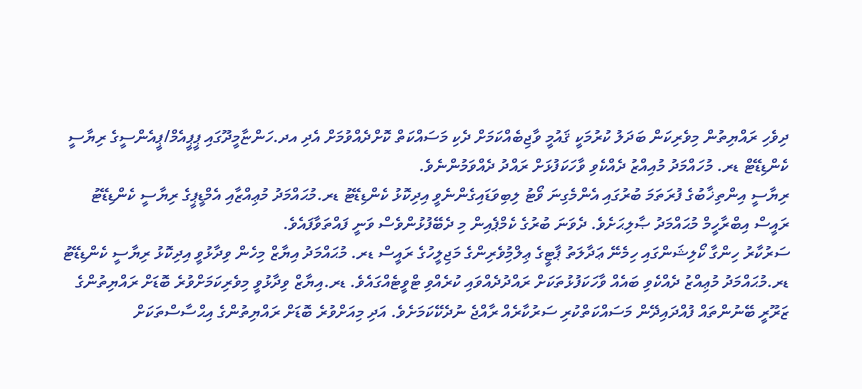ދިވެހި ރައްޔިތުން މިވެރިކަން ބަދަލު ކުރުމަކީ ޤައުމީ ވާޖިބެއްކަމަށް ދެކި މަސައްކަތް ކޮށްދެއްވުމަށް އެދި އދ.ހަންޏާމީދޫގައި ޕީޕީއެމް/ޕީއެންސީގެ ރިޔާސީ ކެންޑިޑޭޓް ޑރ. މުހައްމަދު މުއިއްޒު ދެއްކެވި ވާހަކަފުޅަށް ރައްދު ދެއްވަމުންނެވެ.
ރިޔާސީ އިންތިޚާބުގެ ފުރަތަމަ ބުރުގައި އެންމެގިނަ ވޯޓު ލިބިވަޑައިގެންނެވީ އިދިކޮޅު ކެންޑިޑޭޓު ޑރ.މުޙައްމަދު މުޢިއްޒާއި އެމްޑީޕީގެ ރިޔާސީ ކެންޑިޑޭޓު ރައީސް އިބްރާހީމް މުޙައްމަދު ޞާލިޙަށެވެ. ދެވަނަ ބުރުގެ ކެމްޕެއިން މި ދެބޭފުޅުންވެސް ވަނީ ފައްތަވާފައެވެ.
ސަރުކާރު ހިންގާ ކޯލިޝަންގައި ހިމެނޭ ޢަދާލަތު ޕާޓީގެ ޢިލްމިުވެރިންގެ މަޖިލީހުގެ ރައީސް ޑރ. މުޙައްމަދު އިޔާޒް މިހެން ވިދާޅުވީ އިދިކޮޅު ރިޔާސީ ކެންޑިޑޭޓު ޑރ.މުޙައްމަދު މުޢިއްޒު ދެއްކެވި ބައެއް ވާހަކަފުޅުތަކަށް ރައްދުދެއްވައި ކުރެއްވި ޓްވީޓެއްގައެވެ. ޑރ.އިޔާޒް ވިދާޅުވީ މިވެރިކަމަށްވުރެ ބޮޑަށް ރައްޔިތުންގެ ޒަރޫރީ ބޭނުންތައް ފުއްދައިދޭން މަސައްކަތްކުރި ސަރުކާރެއް ރާއްޖެ ނުދެކޭކަމަށެވެ. އަދި މިއަށްވުރެ ބޮޑަށް ރައްޔިތުންގެ އިޙްސާސްތަކަށް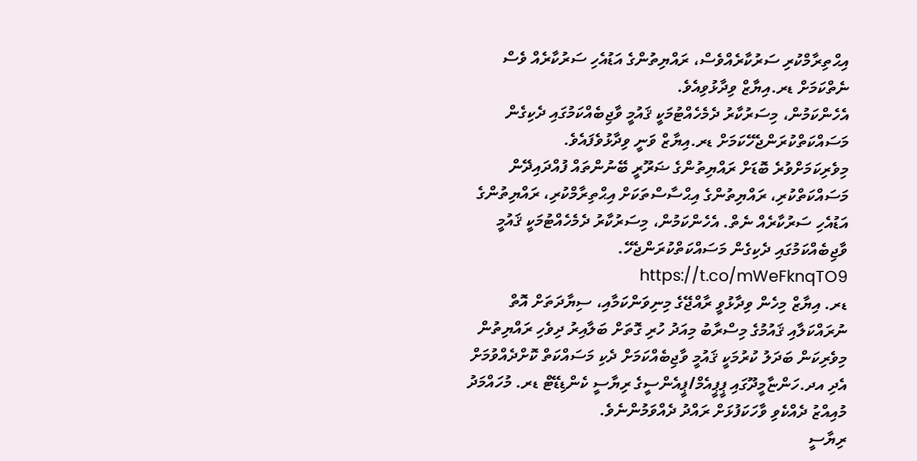އިޙްތިރާމްކުރި ސަރުކާރެއްވެސް، ރައްޔިތުންގެ އަޑުއެހި ސަރުކާރެއް ވެސް ނެތްކަމަށް ޑރ.އިޔާޒް ވިދާޅުވިއެވެ.
އެހެންކަމުން، މިސަރުކާރު ދެމެހެއްޓުމަކީ ޤައުމީ ވާޖިބެއްކަމުގައި ދެކިގެން މަސައްކަތްކުރަންޖެހޭކަމަށް ޑރ.އިޔާޒް ވަނީ ވިދާޅުވެފައެވެ.
މިވެރިކަމަށްވުރެ ބޮޑަށް ރައްޔިތުންގެ ޟަރޫރީ ބޭނުންތައް ފުއްދައިދޭން މަސައްކަތްކުރި، ރައްޔިތުންގެ އިޙްސާސްތަކަށް އިޙްތިރާމްކުރި، ރައްޔިތުންގެ އަޑުއެހި ސަރުކާރެއް ނެތް. އެހެންކަމުން، މިސަރުކާރު ދެމެހެއްޓުމަކީ ޤައުމީ ވާޖިބެއްކަމުގައި ދެކިގެން މަސައްކަތްކުރަންޖެހޭ. https://t.co/mWeFknqTO9
ޑރ. އިޔާޒް މިހެން ވިދާޅުވީ ރާއްޖޭގެ މިނިވަންކަމާއި، ސިޔާދަތަށް އޮތް ނުރައްކަލާއި ޤައުމުގެ މިސްރާބު މިއަދު ހުރި ގޮތަށް ބަލާއިރު ދިވެހި ރައްޔިތުން މިވެރިކަން ބަދަލު ކުރުމަކީ ޤައުމީ ވާޖިބެއްކަމަށް ދެކި މަސައްކަތް ކޮށްދެއްވުމަށް އެދި އދ.ހަންޏާމީދޫގައި ޕީޕީއެމް/ޕީއެންސީގެ ރިޔާސީ ކެންޑިޑޭޓް ޑރ. މުހައްމަދު މުއިއްޒު ދެއްކެވި ވާހަކަފުޅަށް ރައްދު ދެއްވަމުންނެވެ.
ރިޔާސީ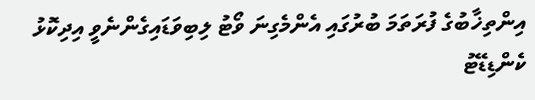އިންތިޚާބުގެ ފުރަތަމަ ބުރުގައި އެންމެގިނަ ވޯޓު ލިބިވަޑައިގެންނެވީ އިދިކޮޅު ކެންޑިޑޭޓު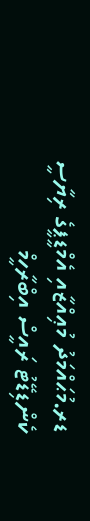ޑރ.މުޙައްމަދު މުޢިއްޒާއި އެމްޑީޕީގެ ރިޔާސީ ކެންޑިޑޭޓު ރައީސް އިބްރާހީމް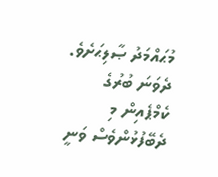މުޙައްމަދު ޞާލިޙަށެވެ. ދެވަނަ ބުރުގެ ކެމްޕެއިން މި ދެބޭފުޅުންވެސް ވަނީ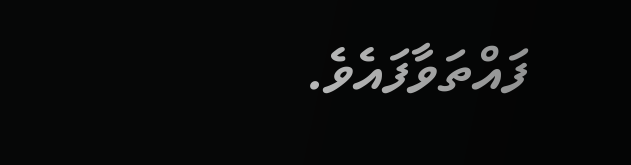ފައްތަވާފައެވެ.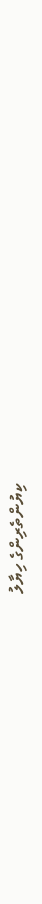ކިޔުންތެރިންގެ ހިޔާލު